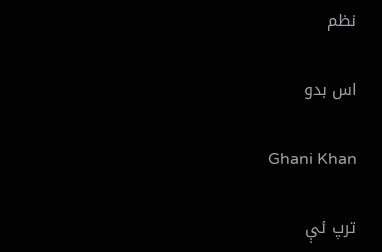نظم

اس بدو

Ghani Khan

ترپ ئې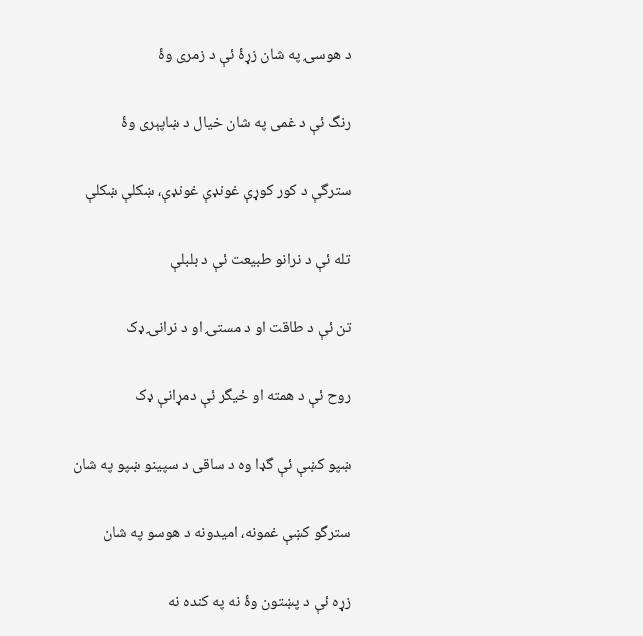د هوسۍ په شان زړۀ ئې د زمری وۀ

رنگ ئې د غمی په شان خيال د ښاپېری وۀ

سترگې د کور کوړې غونډې غونډې، ښکلې ښکلې

تله ئې د نرانو طبيعت ئې د بلبلې

تن ئې د طاقت او د مستۍ او د نرانۍ ډک

روح ئې د همته او ځيگر ئې دمړانې ډک

ښپو کښې ئې گډا وه د ساقی د سپينو ښپو په شان

سترگو کښې غمونه، اميدونه د هوسو په شان

زړه ئې د پښتون وۀ نه په کنده نه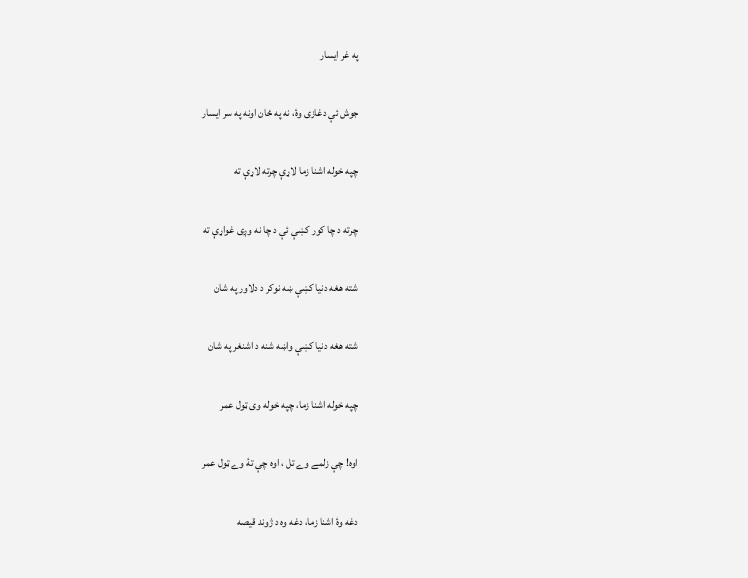په غر ايسار

جوش ئې دغازی وۀ، نه په ځان اونه په سر ايسار

چپه خوله اشنا زما لاړې چرته لاړې ته

چرته د چا کور کښې ئې د چا نه وږی غواړې ته

شته هغه دنيا کښې ښه نوکر د دلاور په شان

شته هغه دنيا کښې واښه شنه د اشنغر په شان

چپه خوله اشنا زما، چپه خوله وی ټول عمر

اوه! چې زلمے وے تل ، اوه چې تۀ وے ټول عمر

دغه وۀ اشنا زما، دغه وه د ژوند قيصه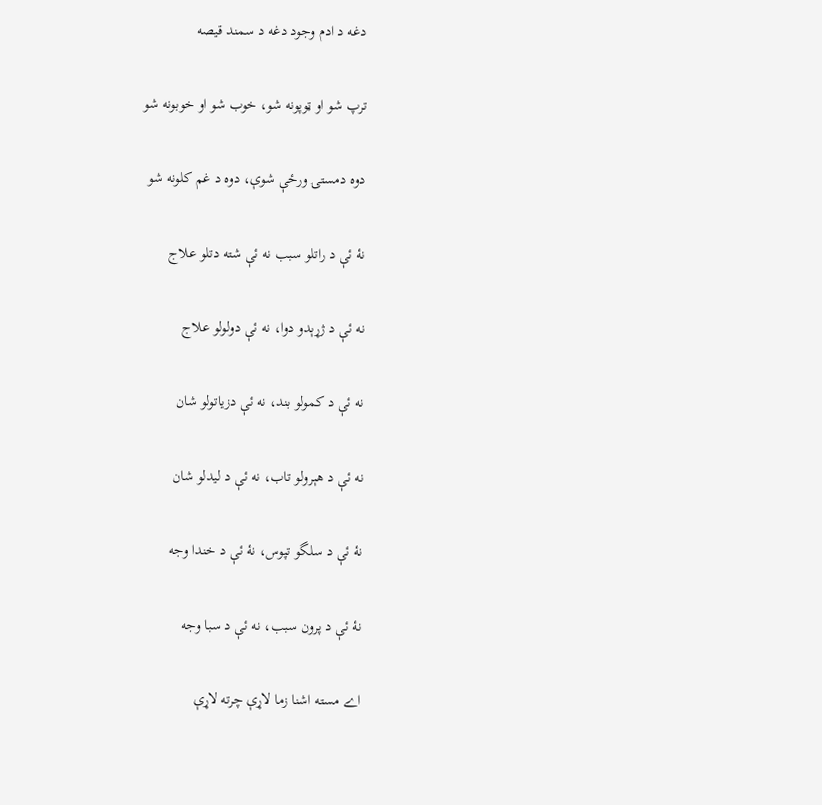دغه د ادم وجود دغه د سمند قيصه

ترپ شو او ټوپونه شو، خوب شو او خوبونه شو

دوه دمستۍ ورځې شوې، دوه د غم کلونه شو

نۀ ئې د راتلو سبب نه ئې شته دتلو علاج

نه ئې د ژړېدو دوا، نه ئې دولولو علاج

نه ئې د کمولو بند، نه ئې دزياتولو شان

نه ئې د هېرولو تاب، نه ئې د ليدلو شان

نۀ ئې د سلگو تپوس، نۀ ئې د خندا وجه

نۀ ئې د پرون سبب، نه ئې د سبا وجه

اے مسته اشنا زما لاړې چرته لاړې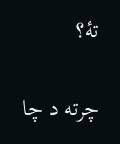تۀ؟

چرته د چا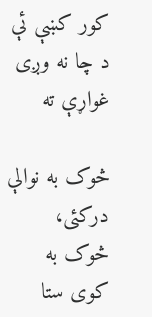کور کښې ئې د چا نه وږی غواړې ته

څوک به نوالې درکئی، څوک به کوی ستا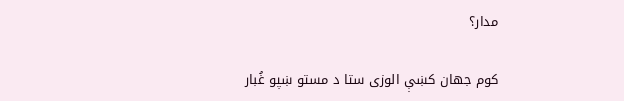مدار؟

کوم جهان کښې الوزی ستا د مستو ښپو غُبار